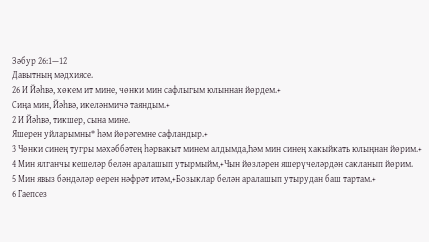Зәбур 26:1—12
Давытның мәдхиясе.
26 И Йәһвә, хөкем ит мине, чөнки мин сафлыгым юлыннан йөрдем.+
Сиңа мин, Йәһвә, икеләнмичә таяндым.+
2 И Йәһвә, тикшер, сына мине.
Яшерен уйларымны* һәм йөрәгемне сафландыр.+
3 Чөнки синең тугры мәхәббәтең һәрвакыт минем алдымда,Һәм мин синең хакыйкать юлыңнан йөрим.+
4 Мин ялганчы кешеләр белән аралашып утырмыйм,+Чын йөзләрен яшерүчеләрдән сакланып йөрим.
5 Мин явыз бәндәләр өерен нәфрәт итәм,+Бозыклар белән аралашып утырудан баш тартам.+
6 Гаепсез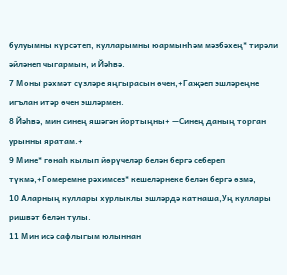булуымны күрсәтеп, кулларымны юармынҺәм мәзбәхең* тирәли әйләнеп чыгармын, и Йәһвә.
7 Моны рәхмәт сүзләре яңгырасын өчен,+Гаҗәеп эшләреңне игълан итәр өчен эшләрмен.
8 Йәһвә, мин синең яшәгән йортыңны+ —Синең даның торган урынны яратам.+
9 Мине* гөнаһ кылып йөрүчеләр белән бергә себереп түкмә,+Гомеремне рәхимсез* кешеләрнеке белән бергә өзмә,
10 Аларның куллары хурлыклы эшләрдә катнаша,Уң куллары ришвәт белән тулы.
11 Мин исә сафлыгым юлыннан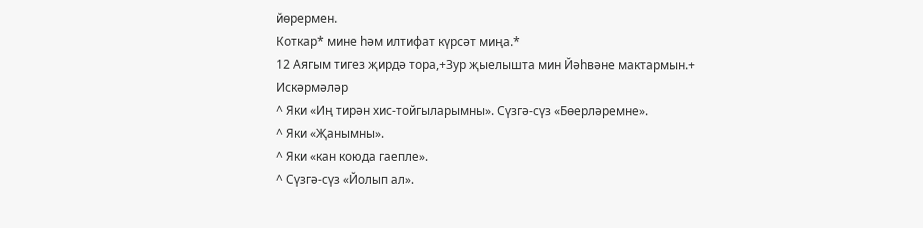йөрермен.
Коткар* мине һәм илтифат күрсәт миңа.*
12 Аягым тигез җирдә тора,+Зур җыелышта мин Йәһвәне мактармын.+
Искәрмәләр
^ Яки «Иң тирән хис-тойгыларымны». Сүзгә-сүз «Бөерләремне».
^ Яки «Җанымны».
^ Яки «кан коюда гаепле».
^ Сүзгә-сүз «Йолып ал».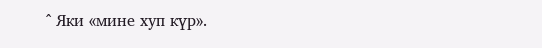^ Яки «мине хуп күр».